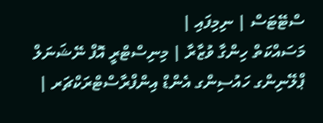ސްޓޭޓަސް | ނިމިފައި |
މަސައްކަތް ހިންގާ ވުޒާރާ | މިނިސްޓްރީ އޮފް ނޭޝަނަލް ޕްލޭނިންގ ހައުސިންގ އެންޑް އިންފްރާސްޓްރަކްޗަރ |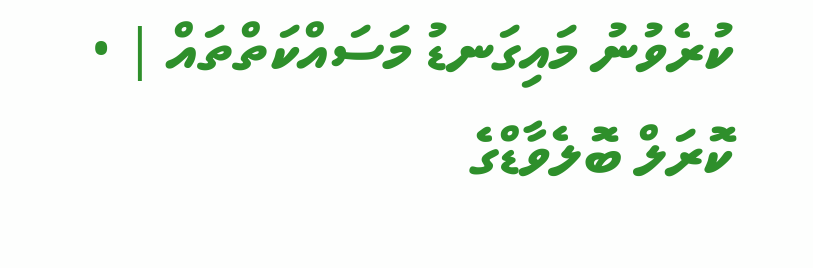ކުރެވުނު މައިގަނޑު މަސައްކަތްތައް | • ކޮރަލް ބޮލެވާޑްގެ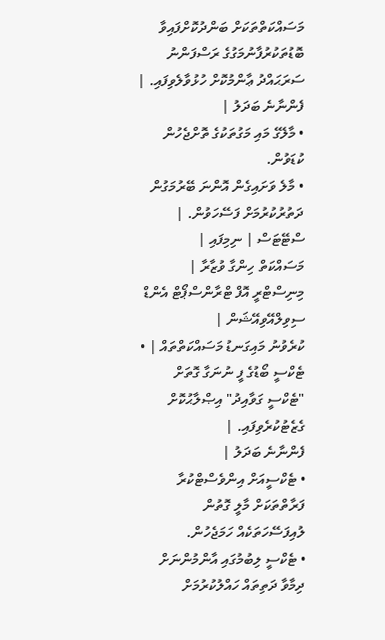މަސައްކަތްތަކަށް ބަންދުކޮށްފައިވާ ބޮޑުތަކުރުފާނުމަގުގެ ރަސްފަންނު ސަރަޙައްދު ޢާންމުކޮށް ހުޅުވާލެވިފައި. |
ފެންނާނެ ބަދަލު |
• މާލޭގެ މައި މަގުތަކުގެ ތޮށްޖެހުން ކުޑަވުން.
• މާލެ ވަށައިގެން އޮންނަ ބޭރުމަގުން ދަތުރުކުރުމަށް ފަސޭހަވުން. |
ސްޓޭޓަސް | ނިމިފައި |
މަސައްކަތް ހިންގާ ވުޒާރާ | މިނިސްޓްރީ އޮފް ޓްރާންސްޕޯޓް އެންޑް ސިވިލްއޭވިއޭޝަން |
ކުރެވުނު މައިގަނޑު މަސައްކަތްތައް | • ޓެކްސީ ބޯޑުގެ ފީ ނުނަގާ ގޮތަށް "ޓެކްސީ ގަވާއިދު" އިޞްލާޙުކޮށް ގެޒެޓުކުރެވިފައި. |
ފެންނާނެ ބަދަލު |
• ޓެކްސީއަށް އިންވެސްޓްކުރާ ފަރާތްތަކަށް މާލީ ގޮތުން ލުއިފަސޭހަތަކެއް ހަމަޖެހުން.
• ޓެކްސީ ލިބުމުގައި އާންމުންނަށް ދިމާވާ ދަތިތައް ހައްލުކުރުމަށް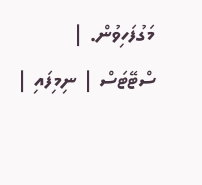މަގުފަހިވުން. |
ސްޓޭޓަސް | ނިމިފައި |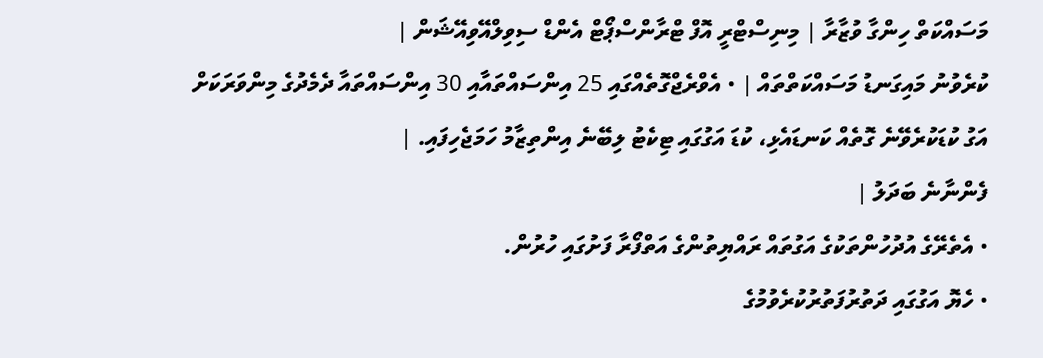މަސައްކަތް ހިންގާ ވުޒާރާ | މިނިސްޓްރީ އޮފް ޓްރާންސްޕޯޓް އެންޑް ސިވިލްއޭވިއޭޝަން |
ކުރެވުނު މައިގަނޑު މަސައްކަތްތައް | • އެވްރެޖްގޮތެއްގައި 25 އިންސައްތައާއި 30 އިންސައްތައާ ދެމެދުގެ މިންވަރަކަށް އަގު ކުޑަކުރެވޭނެ ގޮތެއް ކަނޑައެޅި، ކުޑަ އަގުގައި ޓިކެޓު ލިބޭނެ އިންތިޒާމު ހަމަޖެހިފައި. |
ފެންނާނެ ބަދަލު |
• އެތެރޭގެ އުދުހުންތަކުގެ އަގުތައް ރައްޔިތުންގެ އަތްފޯރާ ފަށުގައި ހުރުން.
• ހެޔޮ އަގުގައި ދަތުރުފަތުރުކުރެވުމުގެ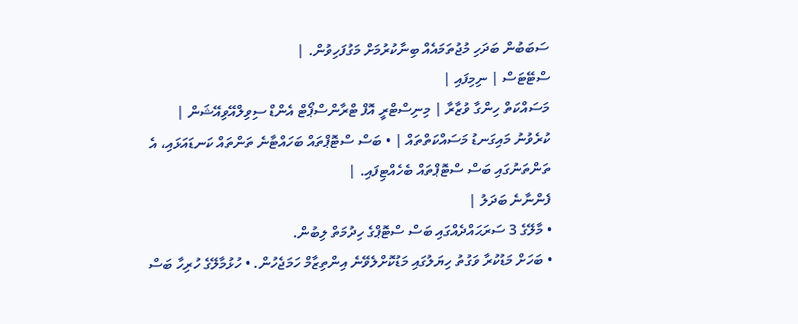ސަބަބުން ބަދަހި މުޖުތަމައެއް ބިނާކުރުމަށް މަގުފަހިވުން. |
ސްޓޭޓަސް | ނިމިފައި |
މަސައްކަތް ހިންގާ ވުޒާރާ | މިނިސްޓްރީ އޮފް ޓްރާންސްޕޯޓް އެންޑް ސިވިލްއޭވިއޭޝަން |
ކުރެވުނު މައިގަނޑު މަސައްކަތްތައް | • ބަސް ސްޓޮޕްތައް ބަހައްޓާނެ ތަންތައް ކަނޑައަޅައި، އެ ތަންތަނުގައި ބަސް ސްޓޮޕްތައް ބެހެއްޓިފައި. |
ފެންނާނެ ބަދަލު |
• މާލޭގެ 3 ސަރަޙައްދެއްގައި ބަސް ސްޓޮޕްގެ ހިދުމަތް ލިބުން.
• ބަހަށް މަޑުކުރާ ވަގުތު ހިޔަލުގައި މަޑުކޮށްލެވޭނެ އިންތިޒާމް ހަމަޖެހުން. • ހުޅުމާލޭގެ ހުރިހާ ބަސް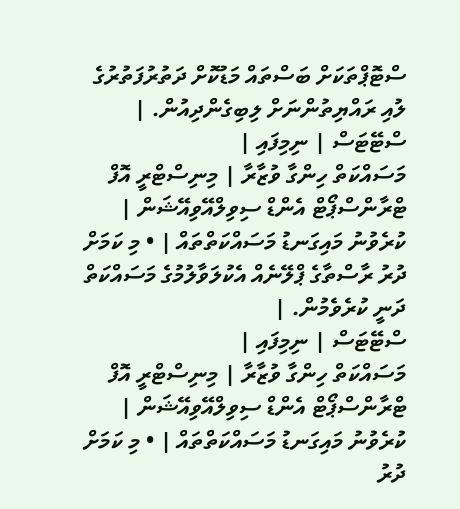ސްޓޮޕްތަކަށް ބަސްތައް މަޑުކޮށް ދަތުރުފަތުރުގެ ލުއި ރައްޔިތުންނަށް ލިބިގެންދިއުން. |
ސްޓޭޓަސް | ނިމިފައި |
މަސައްކަތް ހިންގާ ވުޒާރާ | މިނިސްޓްރީ އޮފް ޓްރާންސްޕޯޓް އެންޑް ސިވިލްއޭވިއޭޝަން |
ކުރެވުނު މައިގަނޑު މަސައްކަތްތައް | • މި ކަމަށް ދުރު ރާސްތާގެ ޕްލޭނެއް އެކުލަވާލުމުގެ މަސައްކަތް ދަނީ ކުރެވެމުން. |
ސްޓޭޓަސް | ނިމިފައި |
މަސައްކަތް ހިންގާ ވުޒާރާ | މިނިސްޓްރީ އޮފް ޓްރާންސްޕޯޓް އެންޑް ސިވިލްއޭވިއޭޝަން |
ކުރެވުނު މައިގަނޑު މަސައްކަތްތައް | • މި ކަމަށް ދުރު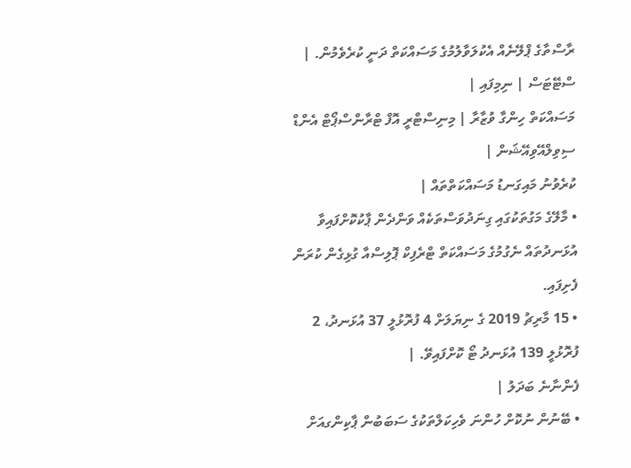ރާސްތާގެ ޕްލޭނެއް އެކުލަވާލުމުގެ މަސައްކަތް ދަނީ ކުރެވެމުން. |
ސްޓޭޓަސް | ނިމިފައި |
މަސައްކަތް ހިންގާ ވުޒާރާ | މިނިސްޓްރީ އޮފް ޓްރާންސްޕޯޓް އެންޑް ސިވިލްއޭވިއޭޝަން |
ކުރެވުނު މައިގަނޑު މަސައްކަތްތައް |
• މާލޭގެ މަގުތަކުގައި ގިނަދުވަސްތަކެއް ވަންދެން ޕާކުކޮށްފައިވާ އުޅަނދުތައް ނެގުމުގެ މަސައްކަތް ޓްރެފިކް ޕޮލިސްއާ ގުޅިގެން ކުރަން ފެށިފައި.
• 15 މާރިޗު 2019 ގެ ނިޔަލަށް 4 ފުރޮޅުލީ 37 އުޅަނދު، 2 ފުރޮޅުލީ 139 އުޅަނދު ޓޯ ކޮށްފައިވޭ. |
ފެންނާނެ ބަދަލު |
• ބޭނުން ނުކޮށް ހުންނަ ވެހިކަލްތަކުގެ ސަބަބުން ޕާކިންގއަށް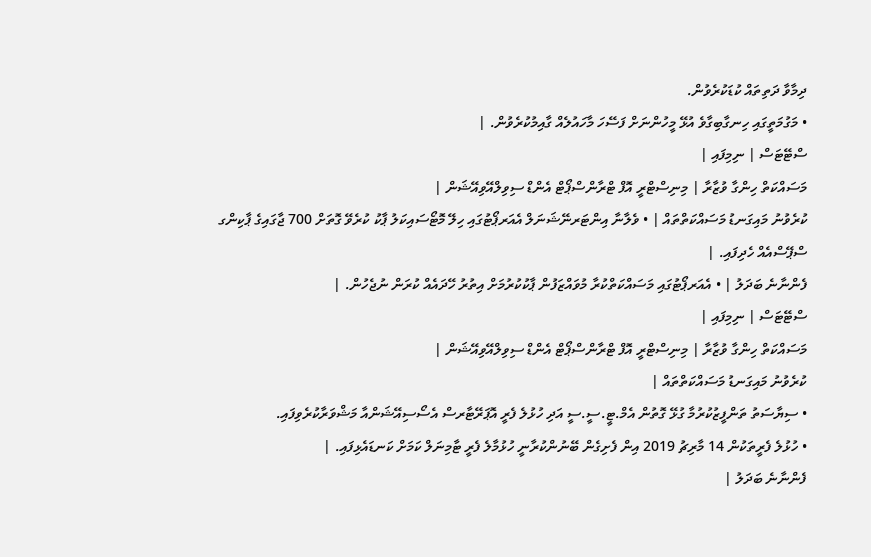ދިމާވާ ދަތިތައް ކުޑަކުރެވުން.
• މަގުމަތީގައި ހިނގާބިގާވެ އުޅޭ މީހުންނަށް ފަސޭހަ މާހައުލެއް ގާއިމުކުރެވުން. |
ސްޓޭޓަސް | ނިމިފައި |
މަސައްކަތް ހިންގާ ވުޒާރާ | މިނިސްޓްރީ އޮފް ޓްރާންސްޕޯޓް އެންޑް ސިވިލްއޭވިއޭޝަން |
ކުރެވުނު މައިގަނޑު މަސައްކަތްތައް | • ވެލާނާ އިންޓަރނޭޝަނަލް އެއަރޕޯޓުގައި ހިލޭ މޮޓޯސައިކަލު ޕާކު ކުރެވޭ ގޮތަށް 700 ޖާގައިގެ ޕާކިންގ ސްޕޭސްއެއް ހެދިފައި. |
ފެންނާނެ ބަދަލު | • އެއަރޕޯޓުގައި މަސައްކަތްކުރާ މުވައްޒަފުން ޕާކުކުރުމަށް އިތުރު ހޭދައެއް ކުރަން ނުޖެހުން. |
ސްޓޭޓަސް | ނިމިފައި |
މަސައްކަތް ހިންގާ ވުޒާރާ | މިނިސްޓްރީ އޮފް ޓްރާންސްޕޯޓް އެންޑް ސިވިލްއޭވިއޭޝަން |
ކުރެވުނު މައިގަނޑު މަސައްކަތްތައް |
• ސިޔާސަތު ތަންފީޒުކުރުމާ ގުޅޭ ގޮތުން އެމް.ޓީ.ސީ.ސީ އަދި ހުޅުލެ ފެރީ އޮޕަރޭޓާރސް އެސޯސިއޭޝަންއާ މަޝްވަރާކުރެވިފައި.
• ހުޅުލެ ފެރީތަކުން 14 މާރިޗު 2019 އިން ފެށިގެން ބޭނުންކުރާނީ ހުޅުމާލެ ފެރީ ޓާމިނަލް ކަމަށް ކަނޑައެޅިފައި. |
ފެންނާނެ ބަދަލު |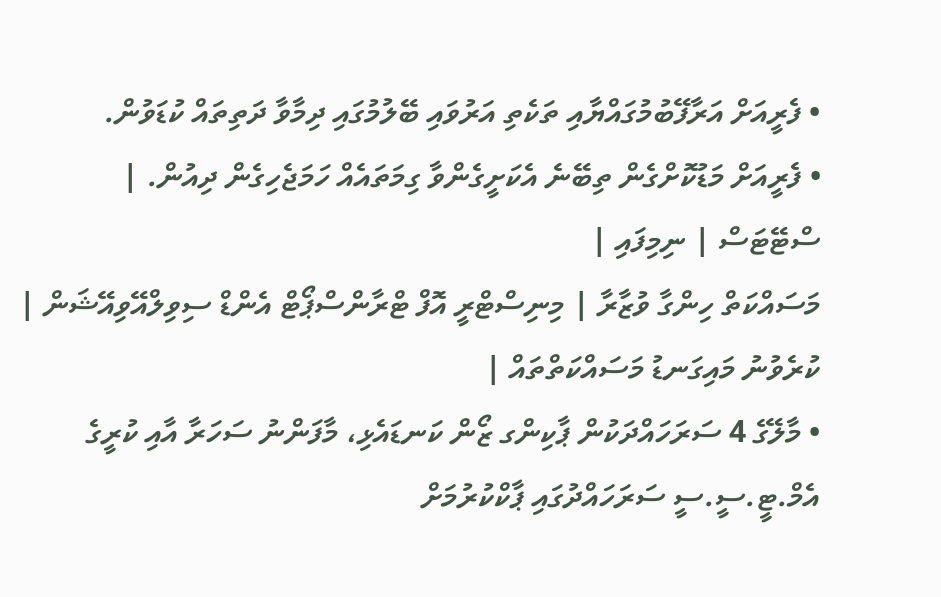• ފެރީއަށް އަރާފޭބުމުގައްޔާއި ތަކެތި އަރުވައި ބޭލުމުގައި ދިމާވާ ދަތިތައް ކުޑަވުން.
• ފެރީއަށް މަޑުކޮށްގެން ތިބޭނެ އެކަށީގެންވާ ގިމަތައެއް ހަމަޖެހިގެން ދިއުން. |
ސްޓޭޓަސް | ނިމިފައި |
މަސައްކަތް ހިންގާ ވުޒާރާ | މިނިސްޓްރީ އޮފް ޓްރާންސްޕޯޓް އެންޑް ސިވިލްއޭވިއޭޝަން |
ކުރެވުނު މައިގަނޑު މަސައްކަތްތައް |
• މާލޭގެ 4 ސަރަހައްދަކުން ޕާކިންގ ޒޯން ކަނޑައެޅި، މާފަންނު ސަހަރާ އާއި ކުރީގެ އެމް.ޓީ.ސީ.ސީ ސަރަހައްދުގައި ޕާކްކުރުމަށް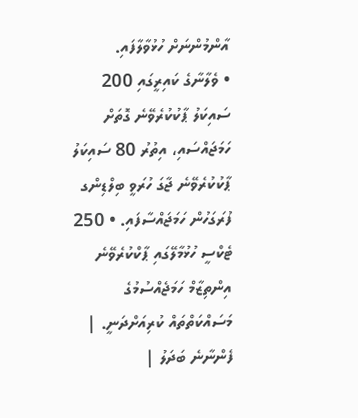އާންމުންނަށް ހުޅުވާލާފައި.
• ވެލާނާގެ ކައިރީގައި 200 ސައިކަލު ޕާކުކުރެވޭނެ ގޮތަށް ހަމަޖައްސައި، އިތުރު 80 ސައިކަލު ޕާކުކުރެވޭނެ ޖާގަ ހުރަވީ ބިލްޑިންގ ފުރަގަހުން ހަމަޖައްސާފައި. • 250 ޓެކްސީ ހުޅުމާލޭގައި ޕާކްކުރެވޭނެ އިންތިޒާމް ހަމަޖެއްސުމުގެ މަސައްކަތްތައް ކުރިއަށްދަނީ. |
ފެންނާނެ ބަދަލު |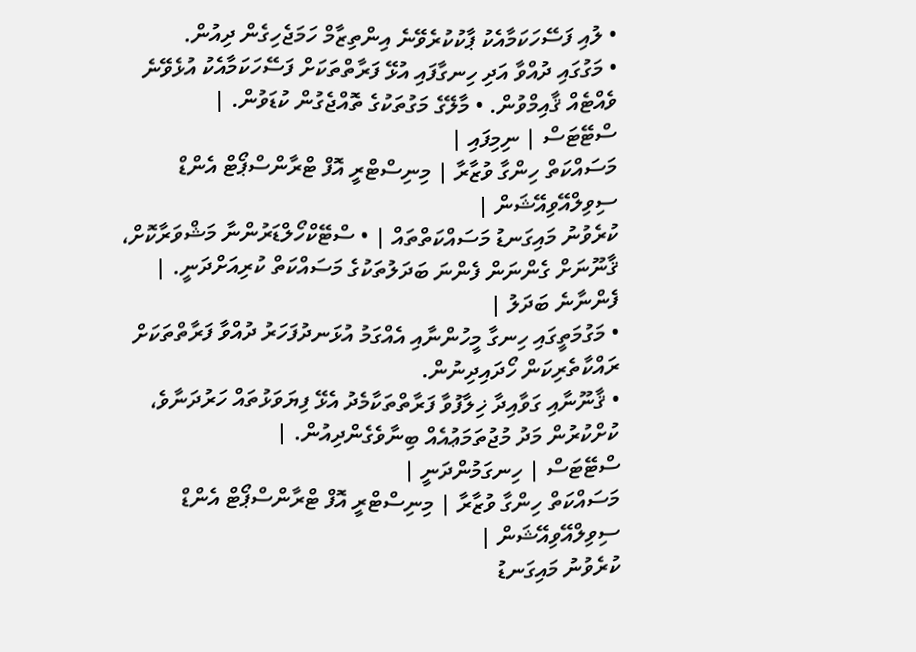• ލުއި ފަސޭހަކަމާއެކު ޕާކުކުރެވޭނެ އިންތިޒާމް ހަމަޖެހިގެން ދިއުން.
• މަގުގައި ދުއްވާ އަދި ހިނގާފައި އުޅޭ ފަރާތްތަކަށް ފަސޭހަކަމާއެކު އުޅެވޭނެ ވެއްޓެއް ޤާއިމްވުން. • މާލޭގެ މަގުތަކުގެ ތޮއްޖެގުން ކުޑަވުން. |
ސްޓޭޓަސް | ނިމިފައި |
މަސައްކަތް ހިންގާ ވުޒާރާ | މިނިސްޓްރީ އޮފް ޓްރާންސްޕޯޓް އެންޑް ސިވިލްއޭވިއޭޝަން |
ކުރެވުނު މައިގަނޑު މަސައްކަތްތައް | • ސްޓޭކްހޯލްޑަރުންނާ މަޝްވަރާކޮށް، ޤާނޫނަށް ގެންނަން ފެންނަ ބަދަލުތަކުގެ މަސައްކަތް ކުރިއަށްދަނީ. |
ފެންނާނެ ބަދަލު |
• މަގުމަތީގައި ހިނގާ މީހުންނާއި އެއްގަމު އުޅަނދުފަހަރު ދުއްވާ ފަރާތްތަކަށް ރައްކާތެރިކަން ހޯދައިދިނުން.
• ޤާނޫނާއި ގަވާއިދާ ޚިލާފުވާ ފަރާތްތަކާމެދު އެޅޭ ފިޔަވަޅުތައް ހަރުދަނާވެ، ކުށްކުރުން މަދު މުޖުތަމަޢުއެއް ބިނާވެގެންދިއުން. |
ސްޓޭޓަސް | ހިނގަމުންދަނީ |
މަސައްކަތް ހިންގާ ވުޒާރާ | މިނިސްޓްރީ އޮފް ޓްރާންސްޕޯޓް އެންޑް ސިވިލްއޭވިއޭޝަން |
ކުރެވުނު މައިގަނޑު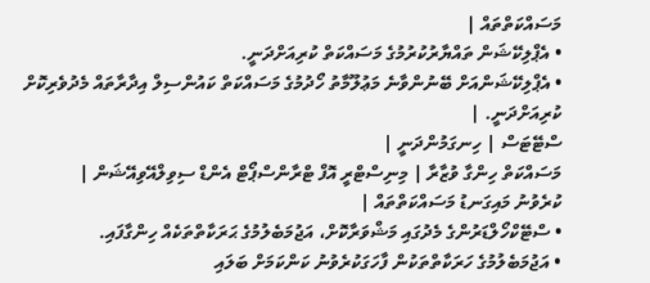މަސައްކަތްތައް |
• އެޕްލިކޭޝަން ތައްޔާރުކުރުމުގެ މަސައްކަތް ކުރިއަށްދަނީ.
• އެޕްލިކޭޝަންއަށް ބޭނުންވާނެ މަޢުލޫމާތު ހޯދުމުގެ މަސައްކަތް ކައުންސިލް އިދާރާތައް މެދުވެރިކޮށް ކުރިއަށްދަނީ. |
ސްޓޭޓަސް | ހިނގަމުންދަނީ |
މަސައްކަތް ހިންގާ ވުޒާރާ | މިނިސްޓްރީ އޮފް ޓްރާންސްޕޯޓް އެންޑް ސިވިލްއޭވިއޭޝަން |
ކުރެވުނު މައިގަނޑު މަސައްކަތްތައް |
• ސްޓޭކްހޯލްޑަރުންގެ މެދުގައި މަޝްވަރާކޮށް، އަޖުމަބެލުމުގެ ޙަރަކާތްތަކެއް ހިންގާފައި.
• އަޖުމަބެލުމުގެ ހަރަކާތްތަކުން ފާހަގަކުރެވުނު ކަންކަމަށް ބަލައި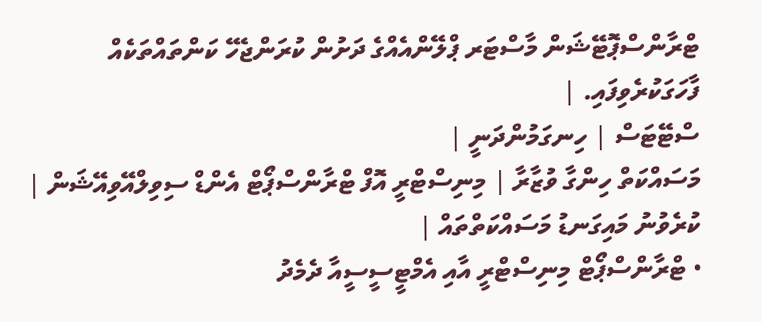ޓްރާންސްޕޮޓޭޝަން މާސްޓަރ ޕްލޭންއެއްގެ ދަށުން ކުރަންޖެހޭ ކަންތައްތަކެއް ފާހަގަކުރެވިފައި. |
ސްޓޭޓަސް | ހިނގަމުންދަނީ |
މަސައްކަތް ހިންގާ ވުޒާރާ | މިނިސްޓްރީ އޮފް ޓްރާންސްޕޯޓް އެންޑް ސިވިލްއޭވިއޭޝަން |
ކުރެވުނު މައިގަނޑު މަސައްކަތްތައް |
• ޓްރާންސްޕޯޓް މިނިސްޓްރީ އާއި އެމްޓީސީސީއާ ދެމެދު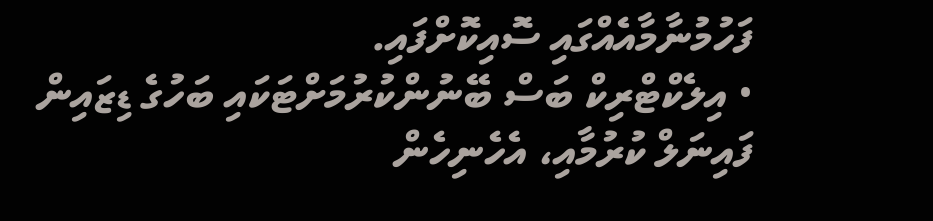ފަހުމުނާމާއެއްގައި ސޮއިކޮށްފައި.
• އިލެކްޓްރިކް ބަސް ބޭނުންކުރުމަށްޓަކައި ބަހުގެ ޑިޒައިން ފައިނަލް ކުރުމާއި، އެހެނިހެން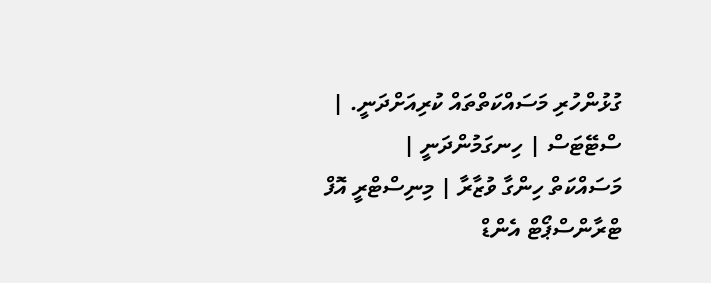ގުޅުންހުރި މަސައްކަތްތައް ކުރިއަށްދަނީ. |
ސްޓޭޓަސް | ހިނގަމުންދަނީ |
މަސައްކަތް ހިންގާ ވުޒާރާ | މިނިސްޓްރީ އޮފް ޓްރާންސްޕޯޓް އެންޑް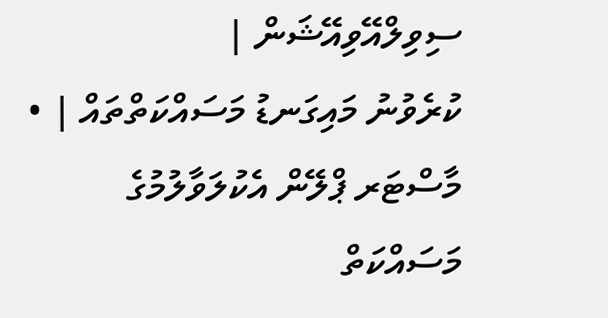ސިވިލްއޭވިއޭޝަން |
ކުރެވުނު މައިގަނޑު މަސައްކަތްތައް | • މާސްޓަރ ޕްލޭން އެކުލަވާލުމުގެ މަސައްކަތް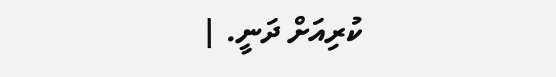ކުރިއަށް ދަނީ. |